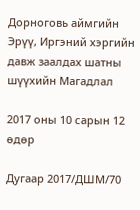Дорноговь аймгийн Эрүү, Иргэний хэргийн давж заалдах шатны шүүхийн Магадлал

2017 оны 10 сарын 12 өдөр

Дугаар 2017/ДШМ/70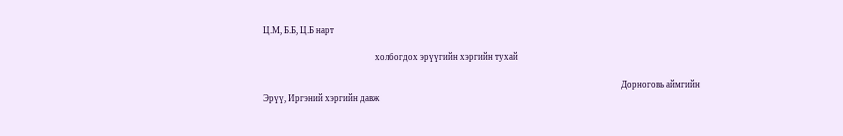Ц.М, Б.Б, Ц.Б нарт

                                                        холбогдох эрүүгийн хэргийн тухай

                                                                                                                                                                                   Дорноговь аймгийн Эрүү, Иргэний хэргийн давж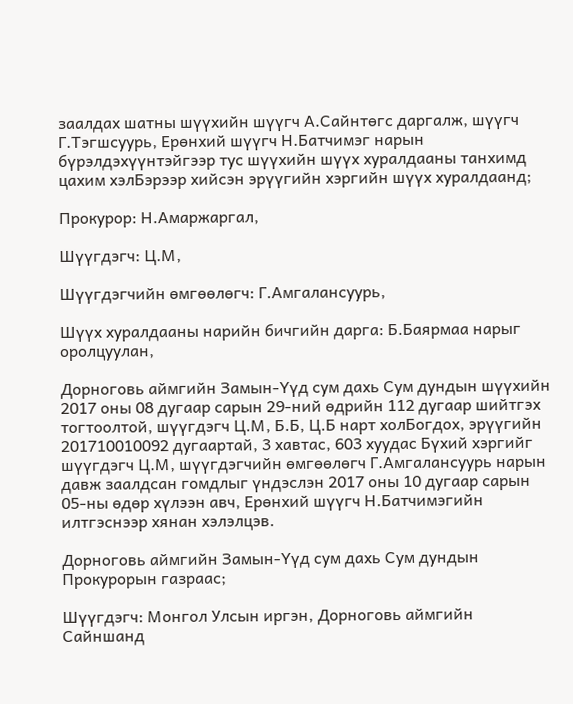заалдах шатны шүүхийн шүүгч А.Сайнтөгс даргалж, шүүгч Г.Тэгшсуурь, Ерөнхий шүүгч Н.Батчимэг нарын бүрэлдэхүүнтэйгээр тус шүүхийн шүүх хуралдааны танхимд цахим хэлБэрээр хийсэн эрүүгийн хэргийн шүүх хуралдаанд;

Прокурор: Н.Амаржаргал,

Шүүгдэгч: Ц.М,

Шүүгдэгчийн өмгөөлөгч: Г.Амгалансуурь,

Шүүх хуралдааны нарийн бичгийн дарга: Б.Баярмаа нарыг оролцуулан,

Дорноговь аймгийн Замын-Үүд сум дахь Сум дундын шүүхийн 2017 оны 08 дугаар сарын 29-ний өдрийн 112 дугаар шийтгэх тогтоолтой, шүүгдэгч Ц.М, Б.Б, Ц.Б нарт холБогдох, эрүүгийн 201710010092 дугаартай, 3 хавтас, 603 хуудас Бүхий хэргийг шүүгдэгч Ц.М, шүүгдэгчийн өмгөөлөгч Г.Амгалансуурь нарын давж заалдсан гомдлыг үндэслэн 2017 оны 10 дугаар сарын 05-ны өдөр хүлээн авч, Ерөнхий шүүгч Н.Батчимэгийн илтгэснээр хянан хэлэлцэв.

Дорноговь аймгийн Замын-Үүд сум дахь Сум дундын Прокурорын газраас;

Шүүгдэгч: Монгол Улсын иргэн, Дорноговь аймгийн Сайншанд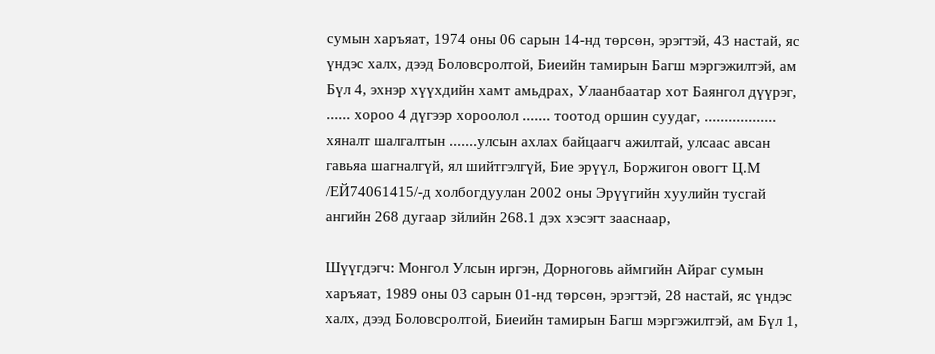сумын харъяат, 1974 оны 06 сарын 14-нд төрсөн, эрэгтэй, 43 настай, яс үндэс халх, дээд Боловсролтой, Биеийн тамирын Багш мэргэжилтэй, ам Бүл 4, эхнэр хүүхдийн хамт амьдрах, Улаанбаатар хот Баянгол дүүрэг, ...... хороо 4 дүгээр хороолол ....... тоотод оршин суудаг, .................. хяналт шалгалтын .......улсын ахлах байцаагч ажилтай, улсаас авсан гавьяа шагналгүй, ял шийтгэлгүй, Бие эрүүл, Боржигон овогт Ц.М /ЕЙ74061415/-д холбогдуулан 2002 оны Эрүүгийн хуулийн тусгай ангийн 268 дугаар зйлийн 268.1 дэх хэсэгт зааснаар,

Шүүгдэгч: Монгол Улсын иргэн, Дорноговь аймгийн Айраг сумын харъяат, 1989 оны 03 сарын 01-нд төрсөн, эрэгтэй, 28 настай, яс үндэс халх, дээд Боловсролтой, Биеийн тамирын Багш мэргэжилтэй, ам Бүл 1,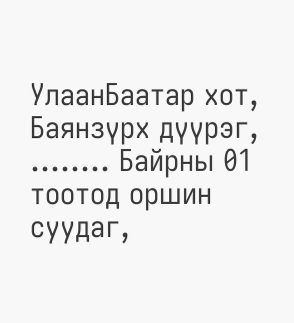УлаанБаатар хот, Баянзүрх дүүрэг, ........ Байрны 01 тоотод оршин суудаг,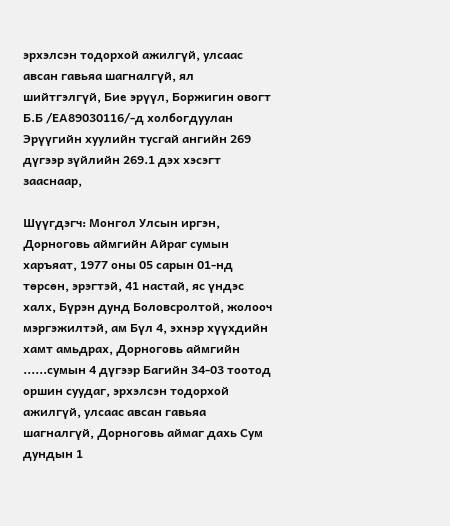эрхэлсэн тодорхой ажилгүй, улсаас авсан гавьяа шагналгүй, ял шийтгэлгүй, Бие эрүүл, Боржигин овогт Б.Б /ЕА89030116/-д холбогдуулан Эрүүгийн хуулийн тусгай ангийн 269 дүгээр зүйлийн 269.1 дэх хэсэгт зааснаар,

Шүүгдэгч: Монгол Улсын иргэн, Дорноговь аймгийн Айраг сумын харъяат, 1977 оны 05 сарын 01-нд төрсөн, эрэгтэй, 41 настай, яс үндэс халх, Бүрэн дунд Боловсролтой, жолооч мэргэжилтэй, ам Бүл 4, эхнэр хүүхдийн хамт амьдрах, Дорноговь аймгийн ......сумын 4 дүгээр Багийн 34-03 тоотод оршин суудаг, эрхэлсэн тодорхой ажилгүй, улсаас авсан гавьяа шагналгүй, Дорноговь аймаг дахь Сум дундын 1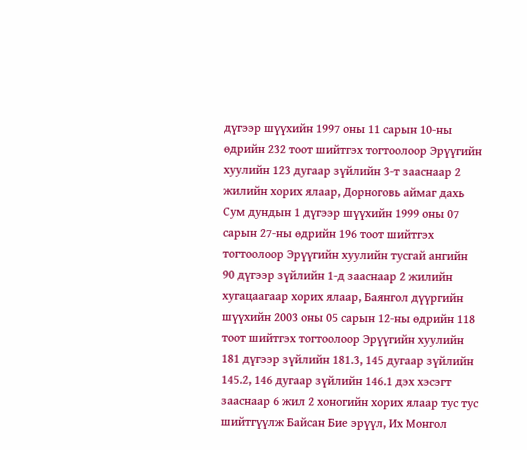дүгээр шүүхийн 1997 оны 11 сарын 10-ны өдрийн 232 тоот шийтгэх тогтоолоор Эрүүгийн хуулийн 123 дугаар зүйлийн 3-т зааснаар 2 жилийн хорих ялаар, Дорноговь аймаг дахь Сум дундын 1 дүгээр шүүхийн 1999 оны 07 сарын 27-ны өдрийн 196 тоот шийтгэх тогтоолоор Эрүүгийн хуулийн тусгай ангийн 90 дүгээр зүйлийн 1-д зааснаар 2 жилийн хугацаагаар хорих ялаар, Баянгол дүүргийн шүүхийн 2003 оны 05 сарын 12-ны өдрийн 118 тоот шийтгэх тогтоолоор Эрүүгийн хуулийн 181 дүгээр зүйлийн 181.3, 145 дугаар зүйлийн 145.2, 146 дугаар зүйлийн 146.1 дэх хэсэгт зааснаар 6 жил 2 хоногийн хорих ялаар тус тус шийтгүүлж Байсан Бие эрүүл, Их Монгол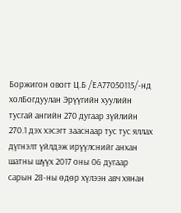Боржигон овогт Ц.Б /ЕА77050115/-нд холБогдуулан Эрүүгийн хуулийн тусгай ангийн 270 дугаар зүйлийн 270.1 дэх хэсэгт зааснаар тус тус яллах дүгнэлт үйлдэж ирүүлснийг анхан шатны шүүх 2017 оны 06 дугаар сарын 28-ны өдөр хүлээн авч хянан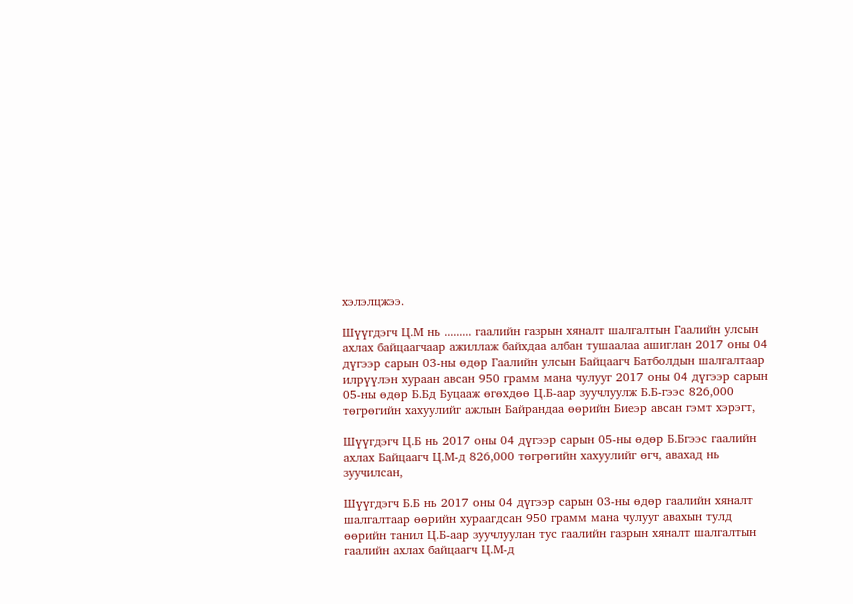хэлэлцжээ.

Шүүгдэгч Ц.М нь ......... гаалийн газрын хяналт шалгалтын Гаалийн улсын ахлах байцаагчаар ажиллаж байхдаа албан тушаалаа ашиглан 2017 оны 04 дүгээр сарын 03-ны өдөр Гаалийн улсын Байцаагч Батболдын шалгалтаар илрүүлэн хураан авсан 950 грамм мана чулууг 2017 оны 04 дүгээр сарын 05-ны өдөр Б.Бд Буцааж өгөхдөө Ц.Б-аар зуучлуулж Б.Б-гээс 826,000 төгрөгийн хахуулийг ажлын Байрандаа өөрийн Биеэр авсан гэмт хэрэгт,

Шүүгдэгч Ц.Б нь 2017 оны 04 дүгээр сарын 05-ны өдөр Б.Бгээс гаалийн ахлах Байцаагч Ц.М-д 826,000 төгрөгийн хахуулийг өгч, авахад нь зуучилсан,

Шүүгдэгч Б.Б нь 2017 оны 04 дүгээр сарын 03-ны өдөр гаалийн хяналт шалгалтаар өөрийн хураагдсан 950 грамм мана чулууг авахын тулд өөрийн танил Ц.Б-аар зуучлуулан тус гаалийн газрын хяналт шалгалтын гаалийн ахлах байцаагч Ц.М-д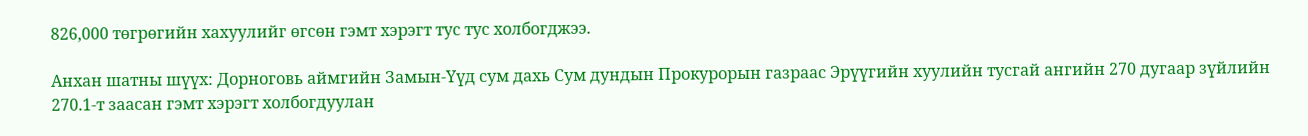826,000 төгрөгийн хахуулийг өгсөн гэмт хэрэгт тус тус холбогджээ.

Анхан шатны шүүх: Дорноговь аймгийн Замын-Үүд сум дахь Сум дундын Прокурорын газраас Эрүүгийн хуулийн тусгай ангийн 270 дугаар зүйлийн 270.1-т заасан гэмт хэрэгт холбогдуулан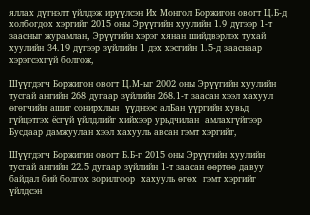яллах дүгнэлт үйлдэж ирүүлсэн Их Монгол Боржигон овогт Ц.Б-д холбогдох хэргийг 2015 оны Эрүүгийн хуулийн 1.9 дүгээр 1-т заасныг журамлан, Эрүүгийн хэрэг хянан шийдвэрлэх тухай хуулийн 34.19 дүгээр зүйлийн 1 дэх хэсгийн 1.5-д зааснаар хэрэгсэхгүй болгож,

Шүүгдэгч Боржигон овогт Ц.М-ыг 2002 оны Эрүүгийн хуулийн тусгай ангийн 268 дугаар зүйлийн 268.1-т заасан хээл хахуул өгөгчийн ашиг сонирхлын  үүднээс алБан үүргийн хувьд гүйцэтгэх ёсгүй үйлдлийг хийхээр урьдчилан  амлахгүйгээр  Бусдаар дамжуулан хээл хахууль авсан гэмт хэргийг,

Шүүгдэгч Боржигин овогт Б.Б-г 2015 оны Эрүүгийн хуулийн тусгай ангийн 22.5 дугаар зүйлийн 1-т заасан өөртөө давуу байдал бий болгох зорилгоор  хахууль өгөх  гэмт хэргийг үйлдсэн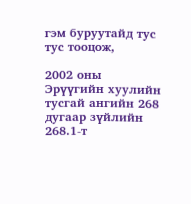гэм буруутайд тус тус тооцож,

2002 оны Эрүүгийн хуулийн тусгай ангийн 268 дугаар зүйлийн 268.1-т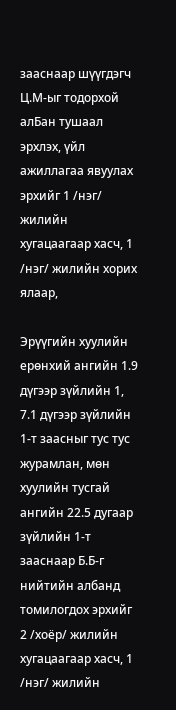зааснаар шүүгдэгч Ц.М-ыг тодорхой алБан тушаал эрхлэх, үйл ажиллагаа явуулах эрхийг 1 /нэг/ жилийн хугацаагаар хасч, 1 /нэг/ жилийн хорих ялаар,

Эрүүгийн хуулийн ерөнхий ангийн 1.9 дүгээр зүйлийн 1, 7.1 дүгээр зүйлийн 1-т заасныг тус тус журамлан, мөн хуулийн тусгай ангийн 22.5 дугаар зүйлийн 1-т зааснаар Б.Б-г нийтийн албанд томилогдох эрхийг 2 /хоёр/ жилийн хугацаагаар хасч, 1 /нэг/ жилийн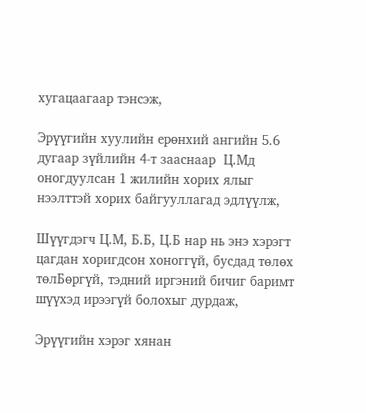хугацаагаар тэнсэж,

Эрүүгийн хуулийн ерөнхий ангийн 5.6 дугаар зүйлийн 4-т зааснаар  Ц.Мд оногдуулсан 1 жилийн хорих ялыг нээлттэй хорих байгууллагад эдлүүлж,

Шүүгдэгч Ц.М, Б.Б, Ц.Б нар нь энэ хэрэгт цагдан хоригдсон хоноггүй, бусдад төлөх төлБөргүй, тэдний иргэний бичиг баримт шүүхэд ирээгүй болохыг дурдаж,

Эрүүгийн хэрэг хянан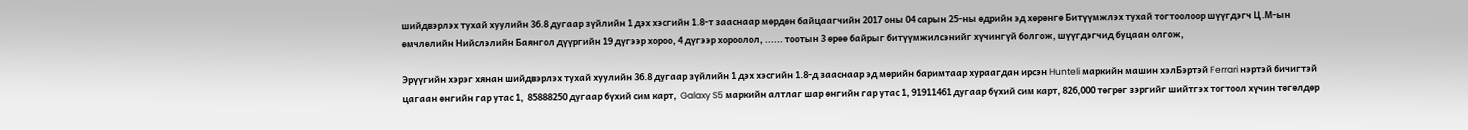шийдвэрлэх тухай хуулийн 36.8 дугаар зүйлийн 1 дэх хэсгийн 1.8-т зааснаар мөрдөн байцаагчийн 2017 оны 04 сарын 25-ны өдрийн эд хөрөнгө Битүүмжлэх тухай тогтоолоор шүүгдэгч Ц.М-ын өмчлөлийн Нийслэлийн Баянгол дүүргийн 19 дүгээр хороо, 4 дүгээр хороолол, ...... тоотын 3 өрөө байрыг битүүмжилсэнийг хүчингүй болгож, шүүгдэгчид буцаан олгож,

Эрүүгийн хэрэг хянан шийдвэрлэх тухай хуулийн 36.8 дугаар зүйлийн 1 дэх хэсгийн 1.8-д зааснаар эд мөрийн баримтаар хураагдан ирсэн Hunteli маркийн машин хэлБэртэй Ferrari нэртэй бичигтэй цагаан өнгийн гар утас 1,  85888250 дугаар бүхий сим карт,  Galaxy S5 маркийн алтлаг шар өнгийн гар утас 1, 91911461 дугаар бүхий сим карт, 826,000 төгрөг зэргийг шийтгэх тогтоол хүчин төгөлдөр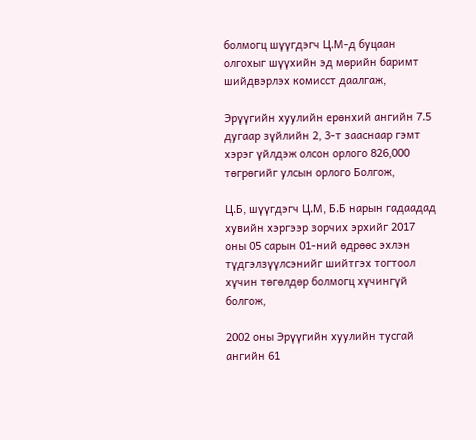болмогц шүүгдэгч Ц.М-д буцаан олгохыг шүүхийн эд мөрийн баримт шийдвэрлэх комисст даалгаж,

Эрүүгийн хуулийн ерөнхий ангийн 7.5 дугаар зүйлийн 2, 3-т зааснаар гэмт хэрэг үйлдэж олсон орлого 826,000 төгрөгийг улсын орлого Болгож,

Ц.Б, шүүгдэгч Ц.М, Б.Б нарын гадаадад хувийн хэргээр зорчих эрхийг 2017 оны 05 сарын 01-ний өдрөөс эхлэн түдгэлзүүлсэнийг шийтгэх тогтоол хүчин төгөлдөр болмогц хүчингүй болгож,

2002 оны Эрүүгийн хуулийн тусгай ангийн 61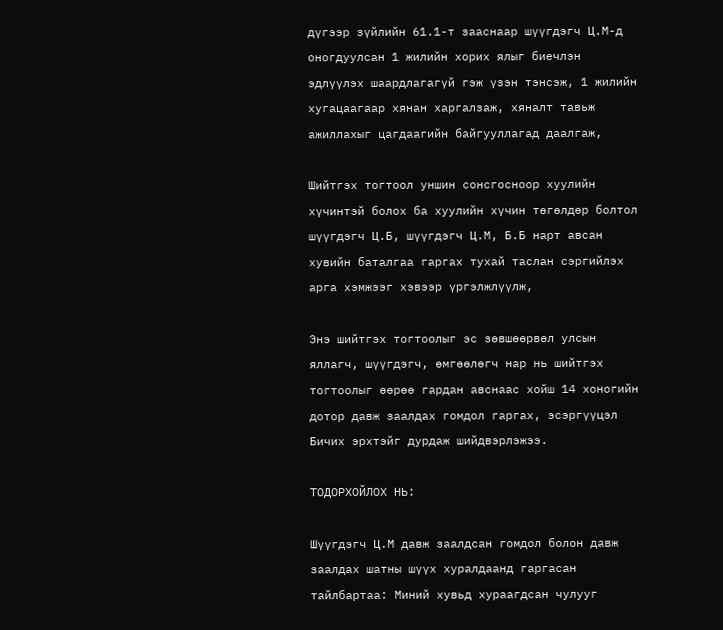дүгээр зүйлийн 61.1-т зааснаар шүүгдэгч Ц.М-д оногдуулсан 1 жилийн хорих ялыг биечлэн эдлүүлэх шаардлагагүй гэж үзэн тэнсэж, 1 жилийн хугацаагаар хянан харгалзаж, хяналт тавьж ажиллахыг цагдаагийн байгууллагад даалгаж,

Шийтгэх тогтоол уншин сонсгосноор хуулийн хүчинтэй болох ба хуулийн хүчин төгөлдөр болтол шүүгдэгч Ц.Б, шүүгдэгч Ц.М, Б.Б нарт авсан хувийн баталгаа гаргах тухай таслан сэргийлэх арга хэмжээг хэвээр үргэлжлүүлж,

Энэ шийтгэх тогтоолыг эс зөвшөөрвөл улсын яллагч, шүүгдэгч, өмгөөлөгч нар нь шийтгэх тогтоолыг өөрөө гардан авснаас хойш 14 хоногийн дотор давж заалдах гомдол гаргах, эсэргүүцэл Бичих эрхтэйг дурдаж шийдвэрлэжээ.

ТОДОРХОЙЛОХ НЬ:

Шүүгдэгч Ц.М давж заалдсан гомдол болон давж заалдах шатны шүүх хуралдаанд гаргасан тайлбартаа: Миний хувьд хураагдсан чулууг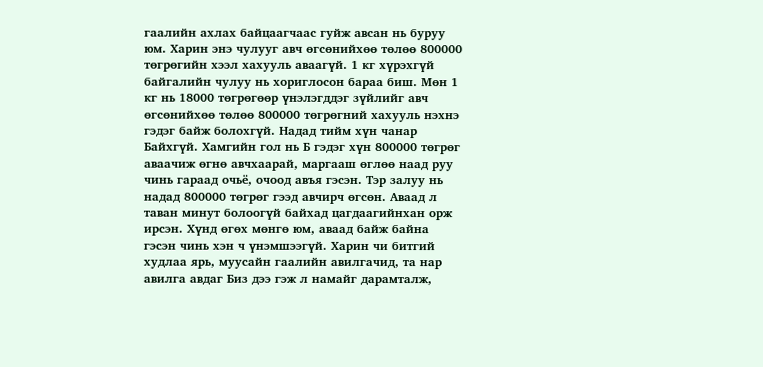гаалийн ахлах байцаагчаас гуйж авсан нь буруу юм. Харин энэ чулууг авч өгсөнийхөө төлөө 800000 төгрөгийн хээл хахууль аваагүй. 1 кг хүрэхгүй байгалийн чулуу нь хориглосон бараа биш. Мөн 1 кг нь 18000 төгрөгөөр үнэлэгддэг зүйлийг авч өгсөнийхөө төлөө 800000 төгрөгний хахууль нэхнэ гэдэг байж болохгүй. Надад тийм хүн чанар Байхгүй. Хамгийн гол нь Б гэдэг хүн 800000 төгрөг аваачиж өгнө авчхаарай, маргааш өглөө наад руу чинь гараад очьё, очоод авъя гэсэн. Тэр залуу нь надад 800000 төгрөг гээд авчирч өгсөн. Аваад л таван минут болоогүй байхад цагдаагийнхан орж ирсэн. Хүнд өгөх мөнгө юм, аваад байж байна гэсэн чинь хэн ч үнэмшээгүй. Харин чи битгий худлаа ярь, муусайн гаалийн авилгачид, та нар авилга авдаг Биз дээ гэж л намайг дарамталж,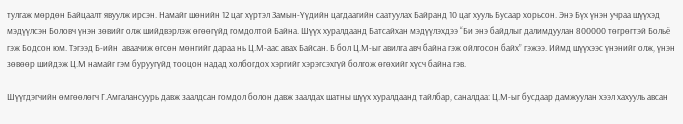тулгаж мөрдөн Байцаалт явуулж ирсэн. Намайг шөнийн 12 цаг хүртэл Замын-Үүдийн цагдаагийн саатуулах Байранд 10 цаг хууль Бусаар хорьсон. Энэ Бүх үнэн учраа шүүхэд мэдүүлсэн Боловч үнэн зөвийг олж шийдвэрлэж өгөөгүйд гомдолтой Байна. Шүүх хуралдаанд Батсайхан мэдүүлэхдээ “Би энэ байдлыг далимдуулан 800000 төгрөгтэй Больё гэж Бодсон юм. Тэгээд Б-ийн  аваачиж өгсөн мөнгийг дараа нь Ц.М-аас авах Байсан. Б бол Ц.М-ыг авилга авч байна гэж ойлгосон байх” гэжээ. Иймд шүүхээс үнэнийг олж, үнэн зөвөөр шийдэж Ц.М намайг гэм буруугүйд тооцон надад холбогдох хэргийг хэрэгсэхгүй болгож өгөхийг хүсч байна гэв.

Шүүгдэгчийн өмгөөлөгч Г.Амгалансуурь давж заалдсан гомдол болон давж заалдах шатны шүүх хуралдаанд тайлбар, саналдаа: Ц.М-ыг бусдаар дамжуулан хээл хахууль авсан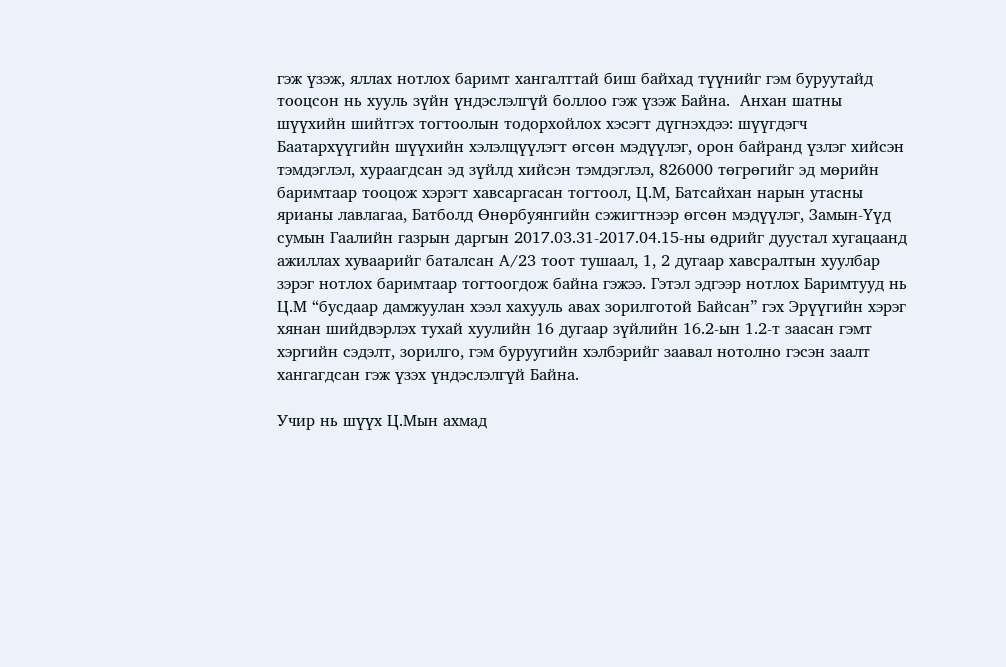гэж үзэж, яллах нотлох баримт хангалттай биш байхад түүнийг гэм буруутайд тооцсон нь хууль зүйн үндэслэлгүй боллоо гэж үзэж Байна.  Анхан шатны шүүхийн шийтгэх тогтоолын тодорхойлох хэсэгт дүгнэхдээ: шүүгдэгч Баатархүүгийн шүүхийн хэлэлцүүлэгт өгсөн мэдүүлэг, орон байранд үзлэг хийсэн тэмдэглэл, хураагдсан эд зүйлд хийсэн тэмдэглэл, 826000 төгрөгийг эд мөрийн баримтаар тооцож хэрэгт хавсаргасан тогтоол, Ц.М, Батсайхан нарын утасны ярианы лавлагаа, Батболд Өнөрбуянгийн сэжигтнээр өгсөн мэдүүлэг, Замын-Үүд сумын Гаалийн газрын даргын 2017.03.31-2017.04.15-ны өдрийг дуустал хугацаанд ажиллах хуваарийг баталсан А/23 тоот тушаал, 1, 2 дугаар хавсралтын хуулбар зэрэг нотлох баримтаар тогтоогдож байна гэжээ. Гэтэл эдгээр нотлох Баримтууд нь Ц.М “бусдаар дамжуулан хээл хахууль авах зорилготой Байсан” гэх Эрүүгийн хэрэг хянан шийдвэрлэх тухай хуулийн 16 дугаар зүйлийн 16.2-ын 1.2-т заасан гэмт хэргийн сэдэлт, зорилго, гэм буруугийн хэлбэрийг заавал нотолно гэсэн заалт хангагдсан гэж үзэх үндэслэлгүй Байна.

Учир нь шүүх Ц.Мын ахмад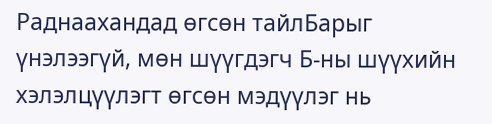Раднаахандад өгсөн тайлБарыг үнэлээгүй, мөн шүүгдэгч Б-ны шүүхийн хэлэлцүүлэгт өгсөн мэдүүлэг нь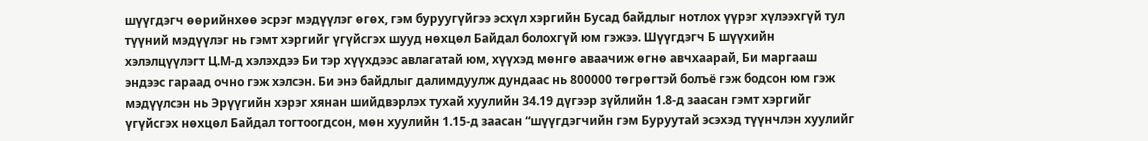шүүгдэгч өөрийнхөө эсрэг мэдүүлэг өгөх, гэм буруугүйгээ эсхүл хэргийн Бусад байдлыг нотлох үүрэг хүлээхгүй тул түүний мэдүүлэг нь гэмт хэргийг үгүйсгэх шууд нөхцөл Байдал болохгүй юм гэжээ. Шүүгдэгч Б шүүхийн хэлэлцүүлэгт Ц.М-д хэлэхдээ Би тэр хүүхдээс авлагатай юм, хүүхэд мөнгө аваачиж өгнө авчхаарай, Би маргааш эндээс гараад очно гэж хэлсэн. Би энэ байдлыг далимдуулж дундаас нь 800000 төгрөгтэй болъё гэж бодсон юм гэж мэдүүлсэн нь Эрүүгийн хэрэг хянан шийдвэрлэх тухай хуулийн 34.19 дүгээр зүйлийн 1.8-д заасан гэмт хэргийг үгүйсгэх нөхцөл Байдал тогтоогдсон, мөн хуулийн 1.15-д заасан “шүүгдэгчийн гэм Буруутай эсэхэд түүнчлэн хуулийг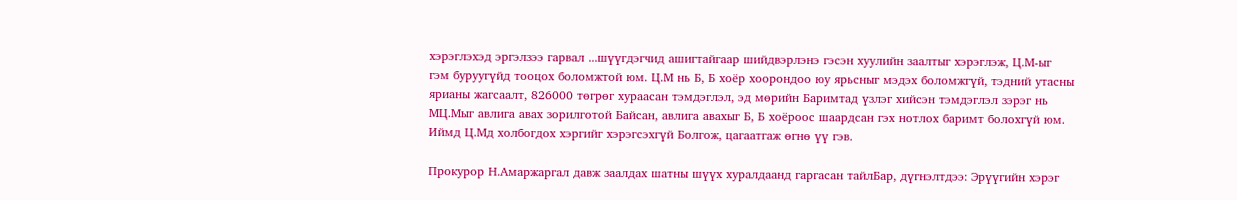хэрэглэхэд эргэлзээ гарвал ...шүүгдэгчид ашигтайгаар шийдвэрлэнэ гэсэн хуулийн заалтыг хэрэглэж, Ц.М-ыг гэм буруугүйд тооцох боломжтой юм. Ц.М нь Б, Б хоёр хоорондоо юу ярьсныг мэдэх боломжгүй, тэдний утасны ярианы жагсаалт, 826000 төгрөг хураасан тэмдэглэл, эд мөрийн Баримтад үзлэг хийсэн тэмдэглэл зэрэг нь МЦ.Мыг авлига авах зорилготой Байсан, авлига авахыг Б, Б хоёроос шаардсан гэх нотлох баримт болохгүй юм. Иймд Ц.Мд холбогдох хэргийг хэрэгсэхгүй Болгож, цагаатгаж өгнө үү гэв.

Прокурор Н.Амаржаргал давж заалдах шатны шүүх хуралдаанд гаргасан тайлБар, дүгнэлтдээ: Эрүүгийн хэрэг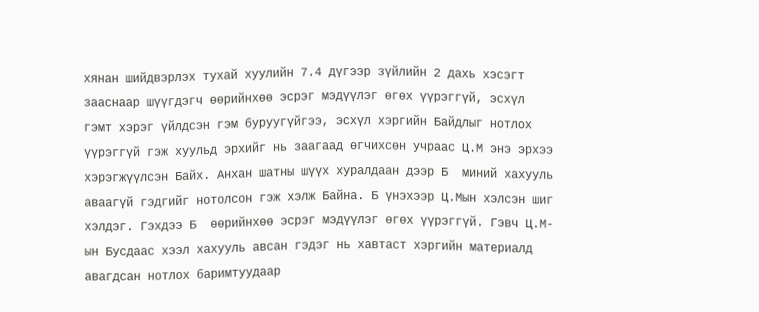хянан шийдвэрлэх тухай хуулийн 7.4 дүгээр зүйлийн 2 дахь хэсэгт зааснаар шүүгдэгч өөрийнхөө эсрэг мэдүүлэг өгөх үүрэггүй, эсхүл гэмт хэрэг үйлдсэн гэм буруугүйгээ, эсхүл хэргийн Байдлыг нотлох үүрэггүй гэж хуульд эрхийг нь заагаад өгчихсөн учраас Ц.М энэ эрхээ хэрэгжүүлсэн Байх. Анхан шатны шүүх хуралдаан дээр Б  миний хахууль аваагүй гэдгийг нотолсон гэж хэлж Байна. Б үнэхээр Ц.Мын хэлсэн шиг хэлдэг. Гэхдээ Б  өөрийнхөө эсрэг мэдүүлэг өгөх үүрэггүй. Гэвч Ц.М-ын Бусдаас хээл хахууль авсан гэдэг нь хавтаст хэргийн материалд авагдсан нотлох баримтуудаар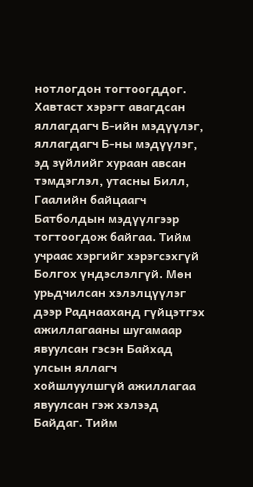нотлогдон тогтоогддог. Хавтаст хэрэгт авагдсан яллагдагч Б-ийн мэдүүлэг, яллагдагч Б-ны мэдүүлэг, эд зүйлийг хураан авсан тэмдэглэл, утасны Билл, Гаалийн байцаагч Батболдын мэдүүлгээр тогтоогдож байгаа. Тийм учраас хэргийг хэрэгсэхгүй Болгох үндэслэлгүй. Мөн урьдчилсан хэлэлцүүлэг дээр Раднааханд гүйцэтгэх ажиллагааны шугамаар явуулсан гэсэн Байхад улсын яллагч хойшлуулшгүй ажиллагаа явуулсан гэж хэлээд Байдаг. Тийм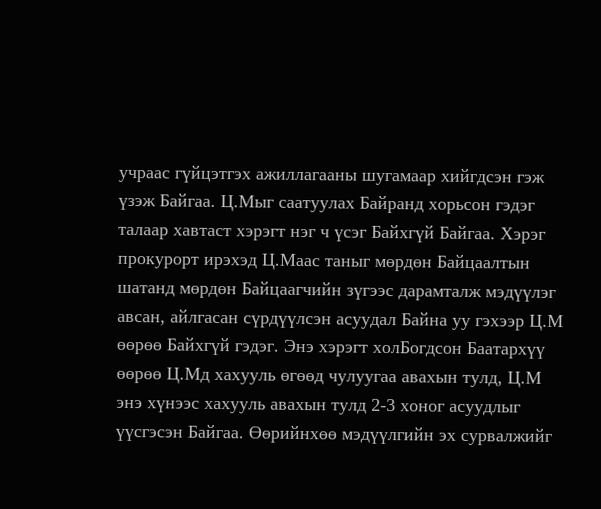учраас гүйцэтгэх ажиллагааны шугамаар хийгдсэн гэж үзэж Байгаа. Ц.Мыг саатуулах Байранд хорьсон гэдэг талаар хавтаст хэрэгт нэг ч үсэг Байхгүй Байгаа. Хэрэг прокурорт ирэхэд Ц.Маас таныг мөрдөн Байцаалтын шатанд мөрдөн Байцаагчийн зүгээс дарамталж мэдүүлэг авсан, айлгасан сүрдүүлсэн асуудал Байна уу гэхээр Ц.М өөрөө Байхгүй гэдэг. Энэ хэрэгт холБогдсон Баатархүү өөрөө Ц.Мд хахууль өгөөд чулуугаа авахын тулд, Ц.М энэ хүнээс хахууль авахын тулд 2-3 хоног асуудлыг үүсгэсэн Байгаа. Өөрийнхөө мэдүүлгийн эх сурвалжийг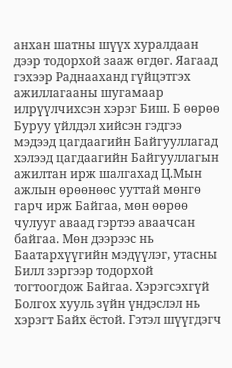анхан шатны шүүх хуралдаан дээр тодорхой зааж өгдөг. Яагаад гэхээр Раднааханд гүйцэтгэх ажиллагааны шугамаар илрүүлчихсэн хэрэг Биш. Б өөрөө Буруу үйлдэл хийсэн гэдгээ мэдээд цагдаагийн Байгууллагад хэлээд цагдаагийн Байгууллагын ажилтан ирж шалгахад Ц.Мын ажлын өрөөнөөс ууттай мөнгө гарч ирж Байгаа, мөн өөрөө чулууг аваад гэртээ аваачсан байгаа. Мөн дээрээс нь Баатархүүгийн мэдүүлэг, утасны Билл зэргээр тодорхой тогтоогдож Байгаа. Хэрэгсэхгүй Болгох хууль зүйн үндэслэл нь хэрэгт Байх ёстой. Гэтэл шүүгдэгч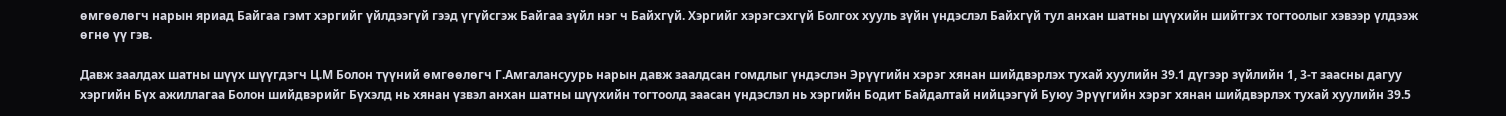өмгөөлөгч нарын яриад Байгаа гэмт хэргийг үйлдээгүй гээд үгүйсгэж Байгаа зүйл нэг ч Байхгүй. Хэргийг хэрэгсэхгүй Болгох хууль зүйн үндэслэл Байхгүй тул анхан шатны шүүхийн шийтгэх тогтоолыг хэвээр үлдээж өгнө үү гэв.

Давж заалдах шатны шүүх шүүгдэгч Ц.М Болон түүний өмгөөлөгч Г.Амгалансуурь нарын давж заалдсан гомдлыг үндэслэн Эрүүгийн хэрэг хянан шийдвэрлэх тухай хуулийн 39.1 дүгээр зүйлийн 1, 3-т заасны дагуу хэргийн Бүх ажиллагаа Болон шийдвэрийг Бүхэлд нь хянан үзвэл анхан шатны шүүхийн тогтоолд заасан үндэслэл нь хэргийн Бодит Байдалтай нийцээгүй Буюу Эрүүгийн хэрэг хянан шийдвэрлэх тухай хуулийн 39.5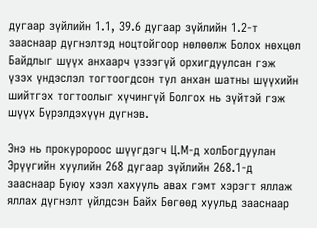дугаар зүйлийн 1.1, 39.6 дугаар зүйлийн 1.2-т зааснаар дүгнэлтэд ноцтойгоор нөлөөлж Болох нөхцөл Байдлыг шүүх анхаарч үзээгүй орхигдуулсан гэж үзэх үндэслэл тогтоогдсон тул анхан шатны шүүхийн шийтгэх тогтоолыг хүчингүй Болгох нь зүйтэй гэж шүүх Бүрэлдэхүүн дүгнэв.

Энэ нь прокуророос шүүгдэгч Ц.М-д холБогдуулан Эрүүгийн хуулийн 268 дугаар зүйлийн 268.1-д зааснаар Буюу хээл хахууль авах гэмт хэрэгт яллаж яллах дүгнэлт үйлдсэн Байх Бөгөөд хуульд зааснаар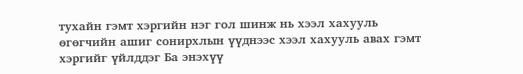тухайн гэмт хэргийн нэг гол шинж нь хээл хахууль өгөгчийн ашиг сонирхлын үүднээс хээл хахууль авах гэмт хэргийг үйлддэг Ба энэхүү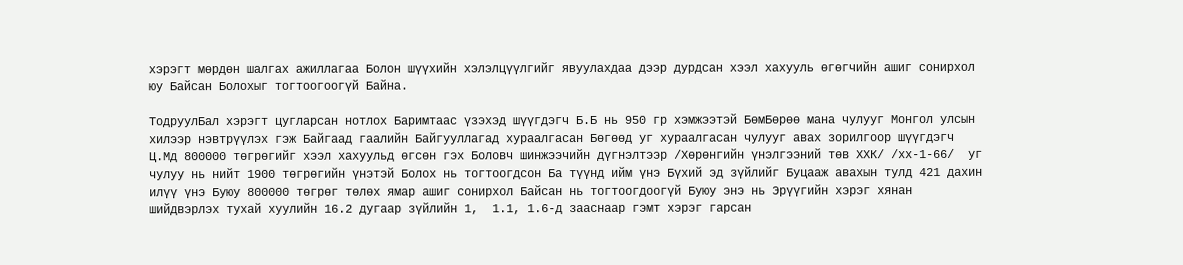хэрэгт мөрдөн шалгах ажиллагаа Болон шүүхийн хэлэлцүүлгийг явуулахдаа дээр дурдсан хээл хахууль өгөгчийн ашиг сонирхол юу Байсан Болохыг тогтоогоогүй Байна.

ТодруулБал хэрэгт цугларсан нотлох Баримтаас үзэхэд шүүгдэгч Б.Б нь 950 гр хэмжээтэй БөмБөрөө мана чулууг Монгол улсын хилээр нэвтрүүлэх гэж Байгаад гаалийн Байгууллагад хураалгасан Бөгөөд уг хураалгасан чулууг авах зорилгоор шүүгдэгч Ц.Мд 800000 төгрөгийг хээл хахуульд өгсөн гэх Боловч шинжээчийн дүгнэлтээр /Хөрөнгийн үнэлгээний төв ХХК/ /хх-1-66/  уг чулуу нь нийт 1900 төгрөгийн үнэтэй Болох нь тогтоогдсон Ба түүнд ийм үнэ Бүхий эд зүйлийг Буцааж авахын тулд 421 дахин илүү үнэ Буюу 800000 төгрөг төлөх ямар ашиг сонирхол Байсан нь тогтоогдоогүй Буюу энэ нь Эрүүгийн хэрэг хянан шийдвэрлэх тухай хуулийн 16.2 дугаар зүйлийн 1,  1.1, 1.6-д зааснаар гэмт хэрэг гарсан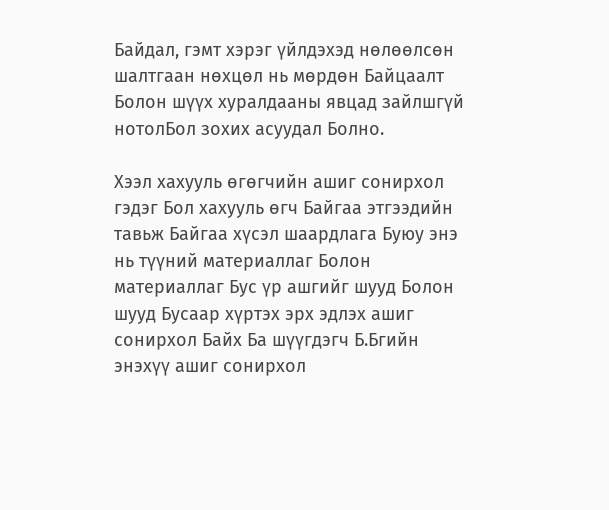Байдал, гэмт хэрэг үйлдэхэд нөлөөлсөн шалтгаан нөхцөл нь мөрдөн Байцаалт Болон шүүх хуралдааны явцад зайлшгүй нотолБол зохих асуудал Болно.

Хээл хахууль өгөгчийн ашиг сонирхол гэдэг Бол хахууль өгч Байгаа этгээдийн тавьж Байгаа хүсэл шаардлага Буюу энэ нь түүний материаллаг Болон материаллаг Бус үр ашгийг шууд Болон шууд Бусаар хүртэх эрх эдлэх ашиг сонирхол Байх Ба шүүгдэгч Б.Бгийн энэхүү ашиг сонирхол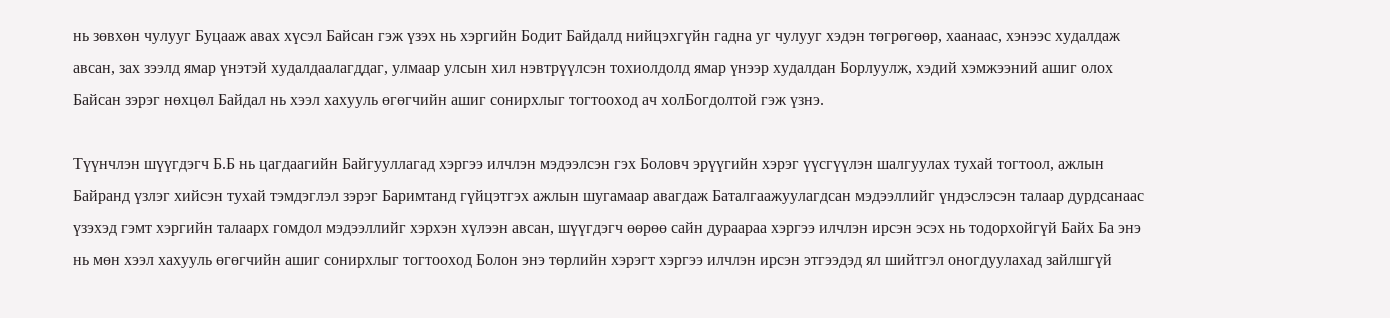нь зөвхөн чулууг Буцааж авах хүсэл Байсан гэж үзэх нь хэргийн Бодит Байдалд нийцэхгүйн гадна уг чулууг хэдэн төгрөгөөр, хаанаас, хэнээс худалдаж авсан, зах зээлд ямар үнэтэй худалдаалагддаг, улмаар улсын хил нэвтрүүлсэн тохиолдолд ямар үнээр худалдан Борлуулж, хэдий хэмжээний ашиг олох Байсан зэрэг нөхцөл Байдал нь хээл хахууль өгөгчийн ашиг сонирхлыг тогтооход ач холБогдолтой гэж үзнэ.

Түүнчлэн шүүгдэгч Б.Б нь цагдаагийн Байгууллагад хэргээ илчлэн мэдээлсэн гэх Боловч эрүүгийн хэрэг үүсгүүлэн шалгуулах тухай тогтоол, ажлын Байранд үзлэг хийсэн тухай тэмдэглэл зэрэг Баримтанд гүйцэтгэх ажлын шугамаар авагдаж Баталгаажуулагдсан мэдээллийг үндэслэсэн талаар дурдсанаас үзэхэд гэмт хэргийн талаарх гомдол мэдээллийг хэрхэн хүлээн авсан, шүүгдэгч өөрөө сайн дураараа хэргээ илчлэн ирсэн эсэх нь тодорхойгүй Байх Ба энэ нь мөн хээл хахууль өгөгчийн ашиг сонирхлыг тогтооход Болон энэ төрлийн хэрэгт хэргээ илчлэн ирсэн этгээдэд ял шийтгэл оногдуулахад зайлшгүй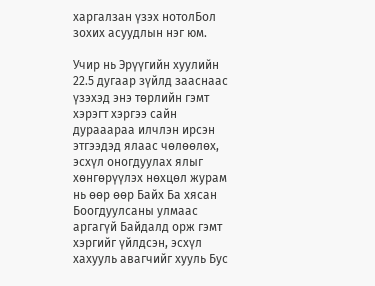харгалзан үзэх нотолБол зохих асуудлын нэг юм.

Учир нь Эрүүгийн хуулийн 22.5 дугаар зүйлд зааснаас үзэхэд энэ төрлийн гэмт хэрэгт хэргээ сайн дурааараа илчлэн ирсэн этгээдэд ялаас чөлөөлөх, эсхүл оногдуулах ялыг хөнгөрүүлэх нөхцөл журам нь өөр өөр Байх Ба хясан Боогдуулсаны улмаас аргагүй Байдалд орж гэмт хэргийг үйлдсэн, эсхүл хахууль авагчийг хууль Бус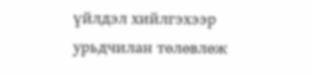үйлдэл хийлгэхээр урьдчилан төлөвлөж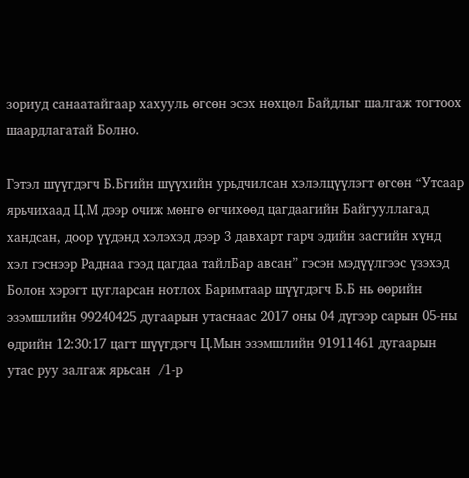зориуд санаатайгаар хахууль өгсөн эсэх нөхцөл Байдлыг шалгаж тогтоох шаардлагатай Болно.

Гэтэл шүүгдэгч Б.Бгийн шүүхийн урьдчилсан хэлэлцүүлэгт өгсөн “Утсаар ярьчихаад Ц.М дээр очиж мөнгө өгчихөөд цагдаагийн Байгууллагад хандсан, доор үүдэнд хэлэхэд дээр 3 давхарт гарч эдийн засгийн хүнд хэл гэснээр Раднаа гээд цагдаа тайлБар авсан” гэсэн мэдүүлгээс үзэхэд  Болон хэрэгт цугларсан нотлох Баримтаар шүүгдэгч Б.Б нь өөрийн эзэмшлийн 99240425 дугаарын утаснаас 2017 оны 04 дүгээр сарын 05-ны өдрийн 12:30:17 цагт шүүгдэгч Ц.Мын эзэмшлийн 91911461 дугаарын утас руу залгаж ярьсан  /1-р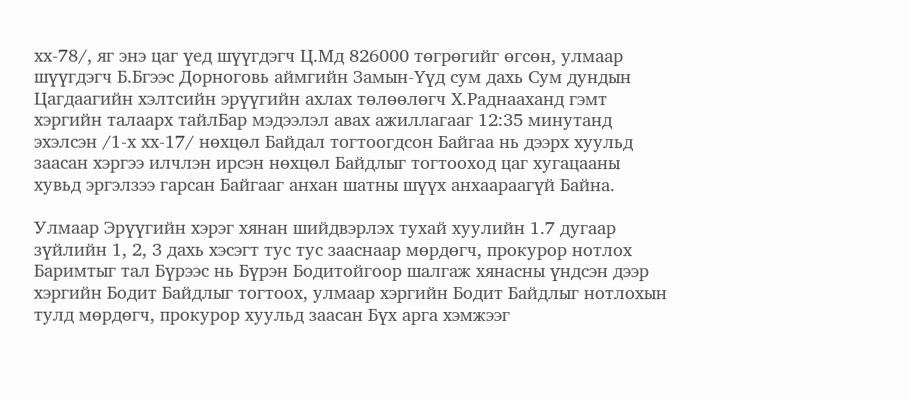хх-78/, яг энэ цаг үед шүүгдэгч Ц.Мд 826000 төгрөгийг өгсөн, улмаар шүүгдэгч Б.Бгээс Дорноговь аймгийн Замын-Үүд сум дахь Сум дундын Цагдаагийн хэлтсийн эрүүгийн ахлах төлөөлөгч Х.Раднааханд гэмт хэргийн талаарх тайлБар мэдээлэл авах ажиллагааг 12:35 минутанд эхэлсэн /1-х хх-17/ нөхцөл Байдал тогтоогдсон Байгаа нь дээрх хуульд заасан хэргээ илчлэн ирсэн нөхцөл Байдлыг тогтооход цаг хугацааны хувьд эргэлзээ гарсан Байгааг анхан шатны шүүх анхаараагүй Байна.

Улмаар Эрүүгийн хэрэг хянан шийдвэрлэх тухай хуулийн 1.7 дугаар зүйлийн 1, 2, 3 дахь хэсэгт тус тус зааснаар мөрдөгч, прокурор нотлох Баримтыг тал Бүрээс нь Бүрэн Бодитойгоор шалгаж хянасны үндсэн дээр хэргийн Бодит Байдлыг тогтоох, улмаар хэргийн Бодит Байдлыг нотлохын тулд мөрдөгч, прокурор хуульд заасан Бүх арга хэмжээг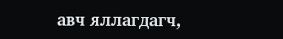авч яллагдагч,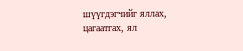шүүгдэгчийг яллах, цагаатгах, ял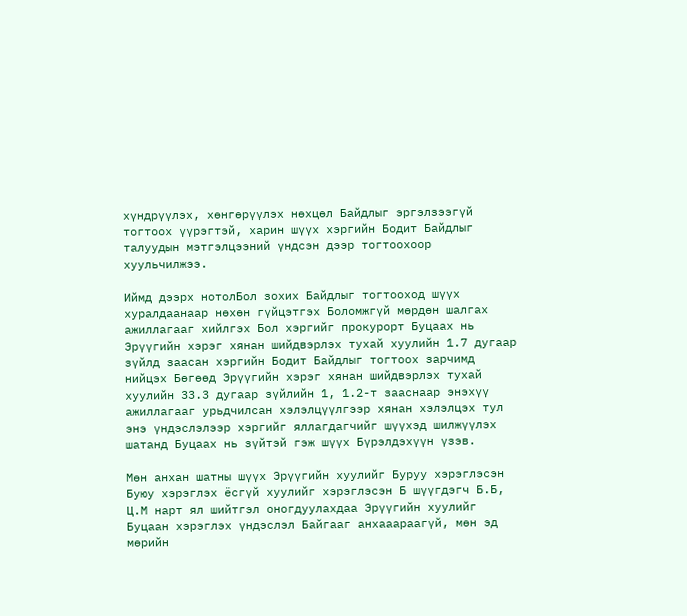хүндрүүлэх, хөнгөрүүлэх нөхцөл Байдлыг эргэлзээгүй тогтоох үүрэгтэй, харин шүүх хэргийн Бодит Байдлыг талуудын мэтгэлцээний үндсэн дээр тогтоохоор хуульчилжээ.

Иймд дээрх нотолБол зохих Байдлыг тогтооход шүүх хуралдаанаар нөхөн гүйцэтгэх Боломжгүй мөрдөн шалгах ажиллагааг хийлгэх Бол хэргийг прокурорт Буцаах нь Эрүүгийн хэрэг хянан шийдвэрлэх тухай хуулийн 1.7 дугаар зүйлд заасан хэргийн Бодит Байдлыг тогтоох зарчимд нийцэх Бөгөөд Эрүүгийн хэрэг хянан шийдвэрлэх тухай хуулийн 33.3 дугаар зүйлийн 1, 1.2-т зааснаар энэхүү ажиллагааг урьдчилсан хэлэлцүүлгээр хянан хэлэлцэх тул энэ үндэслэлээр хэргийг яллагдагчийг шүүхэд шилжүүлэх шатанд Буцаах нь зүйтэй гэж шүүх Бүрэлдэхүүн үзэв.

Мөн анхан шатны шүүх Эрүүгийн хуулийг Буруу хэрэглэсэн Буюу хэрэглэх ёсгүй хуулийг хэрэглэсэн Б шүүгдэгч Б.Б, Ц.М нарт ял шийтгэл оногдуулахдаа Эрүүгийн хуулийг Буцаан хэрэглэх үндэслэл Байгааг анхааараагүй, мөн эд мөрийн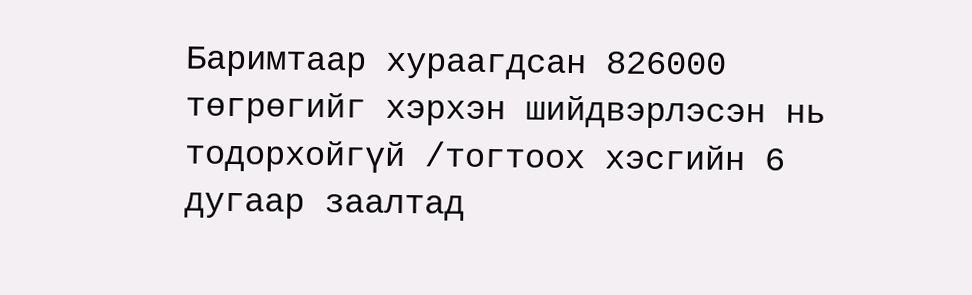Баримтаар хураагдсан 826000 төгрөгийг хэрхэн шийдвэрлэсэн нь тодорхойгүй /тогтоох хэсгийн 6 дугаар заалтад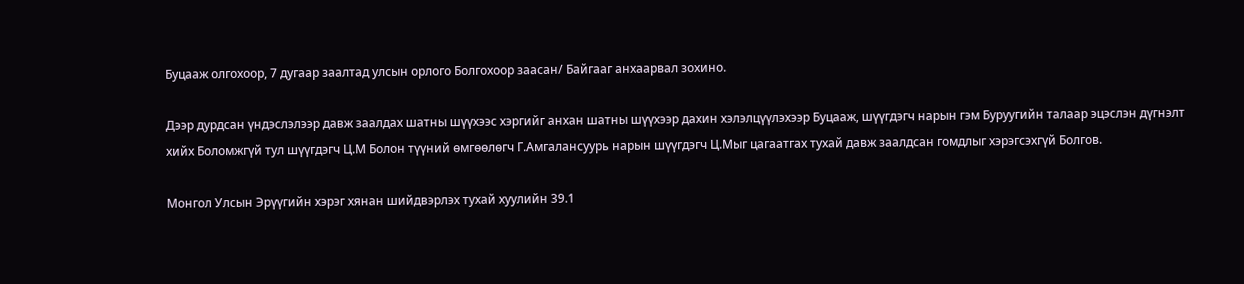Буцааж олгохоор, 7 дугаар заалтад улсын орлого Болгохоор заасан/ Байгааг анхаарвал зохино.

Дээр дурдсан үндэслэлээр давж заалдах шатны шүүхээс хэргийг анхан шатны шүүхээр дахин хэлэлцүүлэхээр Буцааж, шүүгдэгч нарын гэм Буруугийн талаар эцэслэн дүгнэлт хийх Боломжгүй тул шүүгдэгч Ц.М Болон түүний өмгөөлөгч Г.Амгалансуурь нарын шүүгдэгч Ц.Мыг цагаатгах тухай давж заалдсан гомдлыг хэрэгсэхгүй Болгов.

Монгол Улсын Эрүүгийн хэрэг хянан шийдвэрлэх тухай хуулийн 39.1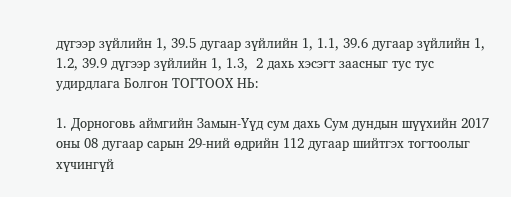дүгээр зүйлийн 1, 39.5 дугаар зүйлийн 1, 1.1, 39.6 дугаар зүйлийн 1, 1.2, 39.9 дүгээр зүйлийн 1, 1.3,  2 дахь хэсэгт заасныг тус тус удирдлага Болгон ТОГТООХ НЬ:

1. Дорноговь аймгийн Замын-Үүд сум дахь Сум дундын шүүхийн 2017 оны 08 дугаар сарын 29-ний өдрийн 112 дугаар шийтгэх тогтоолыг хүчингүй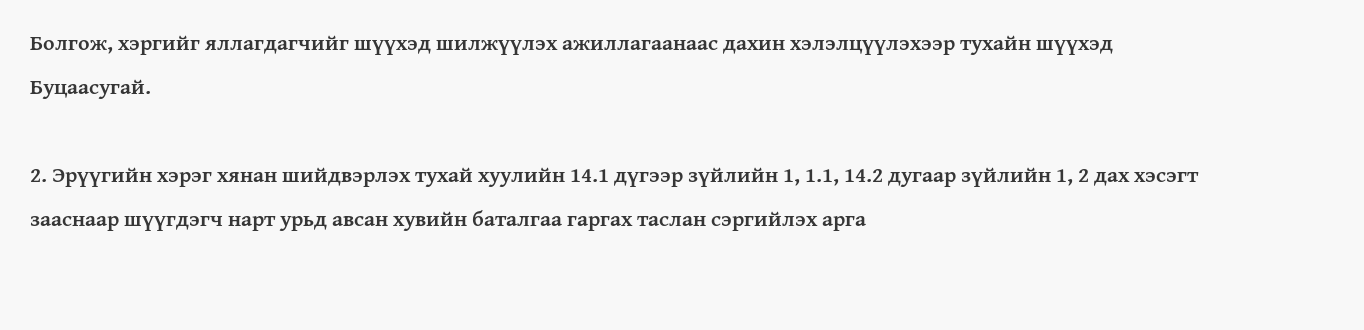Болгож, хэргийг яллагдагчийг шүүхэд шилжүүлэх ажиллагаанаас дахин хэлэлцүүлэхээр тухайн шүүхэд Буцаасугай.

2. Эрүүгийн хэрэг хянан шийдвэрлэх тухай хуулийн 14.1 дүгээр зүйлийн 1, 1.1, 14.2 дугаар зүйлийн 1, 2 дах хэсэгт зааснаар шүүгдэгч нарт урьд авсан хувийн баталгаа гаргах таслан сэргийлэх арга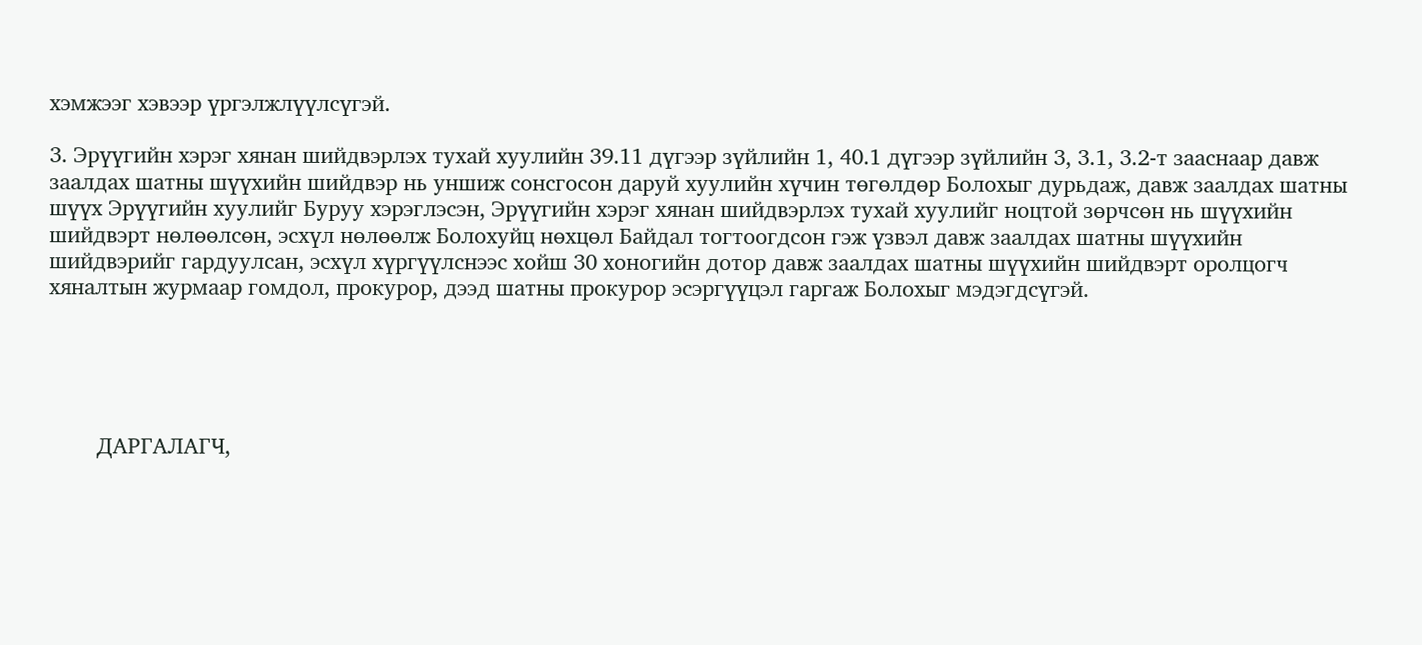хэмжээг хэвээр үргэлжлүүлсүгэй.

3. Эрүүгийн хэрэг хянан шийдвэрлэх тухай хуулийн 39.11 дүгээр зүйлийн 1, 40.1 дүгээр зүйлийн 3, 3.1, 3.2-т зааснаар давж заалдах шатны шүүхийн шийдвэр нь уншиж сонсгосон даруй хуулийн хүчин төгөлдөр Болохыг дурьдаж, давж заалдах шатны шүүх Эрүүгийн хуулийг Буруу хэрэглэсэн, Эрүүгийн хэрэг хянан шийдвэрлэх тухай хуулийг ноцтой зөрчсөн нь шүүхийн шийдвэрт нөлөөлсөн, эсхүл нөлөөлж Болохуйц нөхцөл Байдал тогтоогдсон гэж үзвэл давж заалдах шатны шүүхийн шийдвэрийг гардуулсан, эсхүл хүргүүлснээс хойш 30 хоногийн дотор давж заалдах шатны шүүхийн шийдвэрт оролцогч хяналтын журмаар гомдол, прокурор, дээд шатны прокурор эсэргүүцэл гаргаж Болохыг мэдэгдсүгэй.





        ДАРГАЛАГЧ,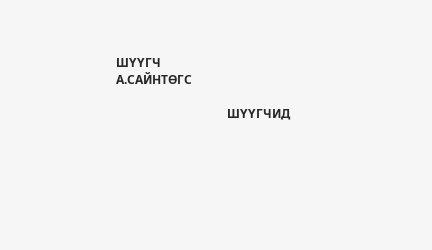ШҮҮГЧ                                   А.САЙНТӨГС

                                     ШҮҮГЧИД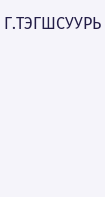Г.ТЭГШСУУРЬ